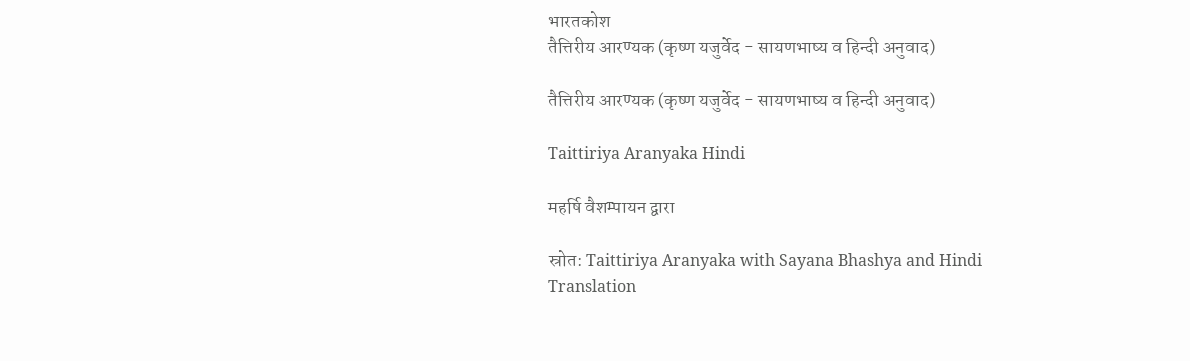भारतकोश
तैत्तिरीय आरण्यक (कृष्ण यजुर्वेद - सायणभाष्य व हिन्दी अनुवाद)

तैत्तिरीय आरण्यक (कृष्ण यजुर्वेद - सायणभाष्य व हिन्दी अनुवाद)

Taittiriya Aranyaka Hindi

महर्षि वैशम्पायन द्वारा

स्रोत: Taittiriya Aranyaka with Sayana Bhashya and Hindi Translation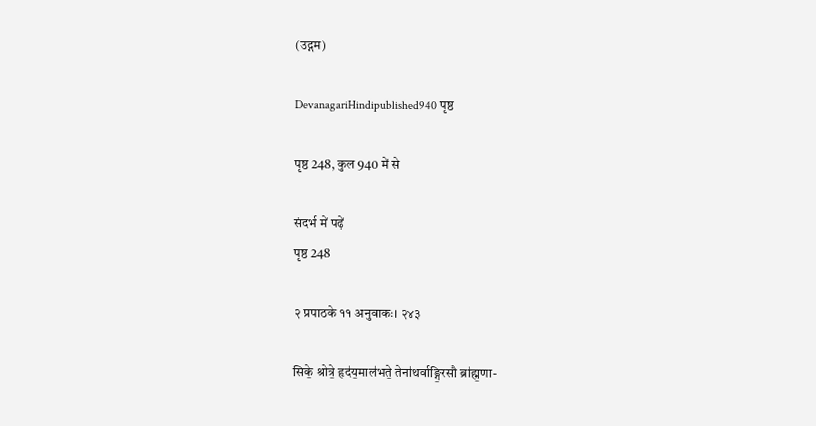(उद्गम)

DevanagariHindipublished940 पृष्ठ

पृष्ठ 248, कुल 940 में से

संदर्भ में पढ़ें
पृष्ठ 248

२ प्रपाठके ११ अनुवाकः। २४३

सिके॒ श्रोत्रे॒ हृद॑य॒माल॑भते॒ तेना॑थर्वाङ्गि॒रसौ ब्रा॑ह्म॒णा-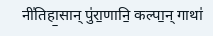नी॑तिहा॒सान् पु॑रा॒णानि॒ कल्पा॒न् गाथा॑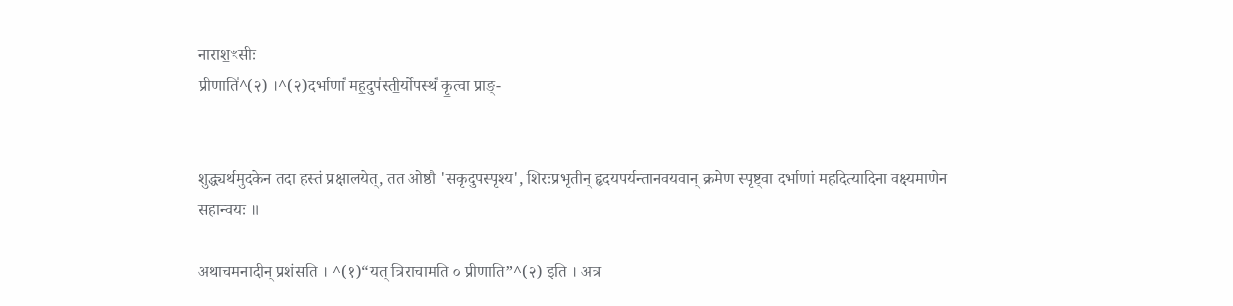नाराश॒ꣳसीः
प्रीणाति॑^(२) ।^(२)दर्भाणां॑ मह॒दुप॑स्ती॒र्योपस्थं॑ कृ॒त्वा प्राङ्-


शुद्ध्यर्थमुदकेन तदा हस्तं प्रक्षालयेत्, तत ओष्ठौ 'सकृदुपस्पृश्य', शिरःप्रभृतीन् हृदयपर्यन्तानवयवान् क्रमेण स्पृष्ट्वा दर्भाणां महदित्यादिना वक्ष्यमाणेन सहान्वयः ॥

अथाचमनादीन् प्रशंसति । ^(१)“यत् त्रिराचामति ० प्रीणाति”^(२) इति । अत्र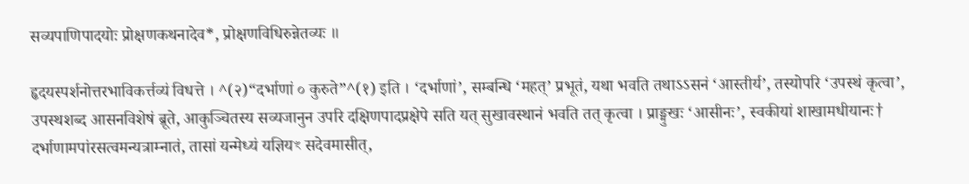सव्यपाणिपादयोः प्रोक्षणकथनादेव*, प्रोक्षणविधिरुन्नेतव्यः ॥

हृदयस्पर्शनोत्तरभाविकर्त्तव्यं विधत्ते । ^(२)“दर्भाणां ० कुरुते”^(१) इति । ‘दर्भाणां’, सम्बन्धि ‘महत्’ प्रभूतं, यथा भवति तथाऽऽसनं ‘आस्तीर्य’, तस्योपरि ‘उपस्थं कृत्वा’, उपस्थशब्द आसनविशेषं ब्रूते, आकुञ्चितस्य सव्यजानुन उपरि दक्षिणपादप्रक्षेपे सति यत् सुखावस्थानं भवति तत् कृत्वा । प्राङ्मुखः ‘आसीनः’, स्वकीयां शाखामधीयानः† दर्भाणामपांरसत्वमन्यत्राम्नातं, तासां यन्मेध्यं यज्ञियꣳ सदेवमासीत्,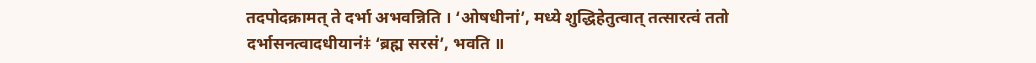तदपोदक्रामत् ते दर्भा अभवन्निति । ‘ओषधीनां’, मध्ये शुद्धिहेतुत्वात् तत्सारत्वं ततो दर्भासनत्वादधीयानं‡ ‘ब्रह्म सरसं’, भवति ॥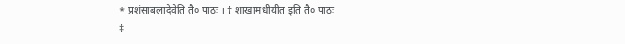* प्रशंसाबलादेवेति तै० पाठः । † शाखामधीयीत इति तै० पाठः
‡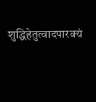शुद्धिहेतुत्वादपारक्यं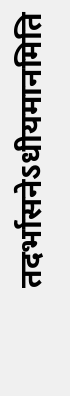तदर्भासनेऽधीयमानमिति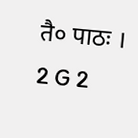तै० पाठः ।
2 G 2